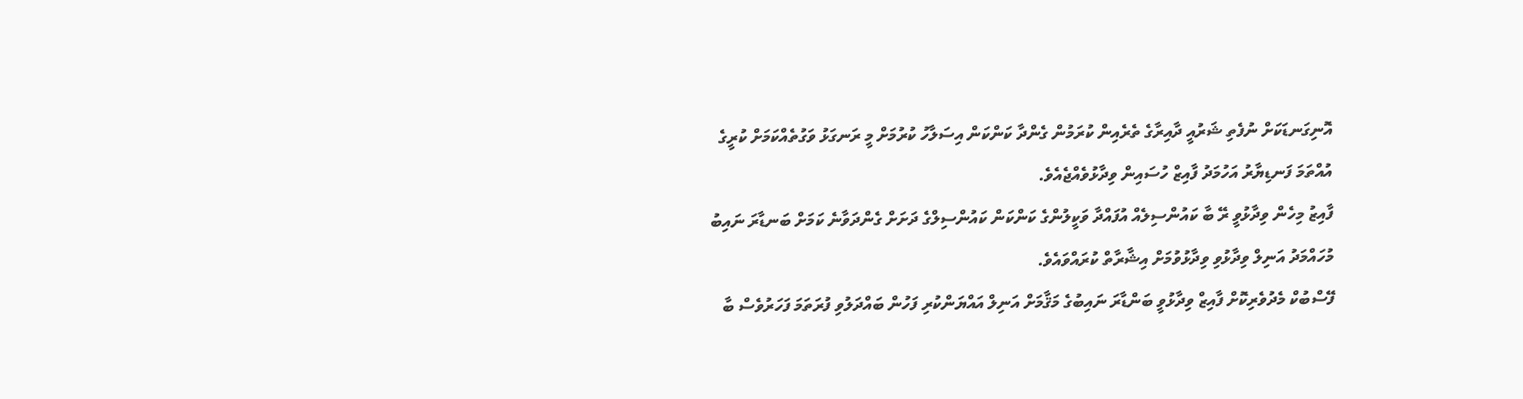އޮނިގަނޑަކަށް ނުފެތި ޝަރުއީ ދާއިރާގެ ތެރެއިން ކުރަމުން ގެންދާ ކަންކަން އިސަލާހު ކުރުމަށް މީ ރަނގަޅު ވަގުތެއްކަމަށް ކުރީގެ އުއްތަމަ ފަނޑިޔާރު އަހުމަދު ފާއިޒް ހުސައިން ވިދާޅުވެއްޖެއެވެ.
ފާއިޒު މިހެން ވިދާޅުވީ ރޭ ބާ ކައުންސިލެއް އުފައްދާ ވަކީލުންގެ ކަންކަން ކައުންސިލްގެ ދަށަށް ގެންދަވާނެ ކަމަށް ބަނޑާރަ ނައިބު މުހައްމަދު އަނިލް ވިދާޅުވި ވިދާޅުވުމަށް އިޝާރާތް ކުރައްވައެވެ.
ފޭސްބުކް މެދުވެރިކޮށް ފާއިޒް ވިދާޅުވީ ބަންޑާރަ ނައިބުގެ މަޤާމަށް އަނިލް އައްޔަންކުރި ފަހުން ބައްދަލުވި ފުރަތަމަ ފަހަރުވެސް ބާ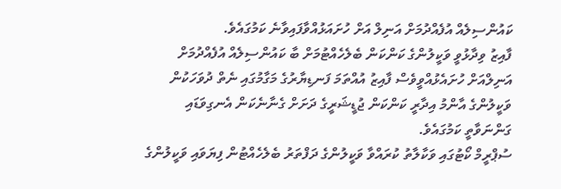ކައުންސިލެއް އުފެއްދުމަށް އަނިލް އަށް ހުށައަޅުއްވާފައިވާނެ ކަމުގައެވެ.
ފާއިޒު ވިދާޅުވީ ވަކީލުންގެ ކަންކަން ބެލެހެއްޓުމަށް ބާ ކައުންސިލެއް އުފެއްދުމަށް އަނިލްއަށް ހުށައެޅުއްވީވެސް ފާއިޒު އުއްތަމަ ފަނޑިޔާރުގެ މަގާމުގައި ނެތް ދުވަހަކުން ވަކީލުންގެ އާންމު އިދާރީ ކަންކަން ޖުޑީޝަރީގެ ދަށަށް ގެނާނެކަން އެނގިވަޑައި ގަންނަވާތީ ކަމުގައެވެ.
ސުޕްރީމް ކޯޓުގައި ވަކާލާތު ކުރައްވާ ވަކީލުންގެ ދަފްތަރު ބެލެހެއްޓުން ފިޔަވައި ވަކީލުންގެ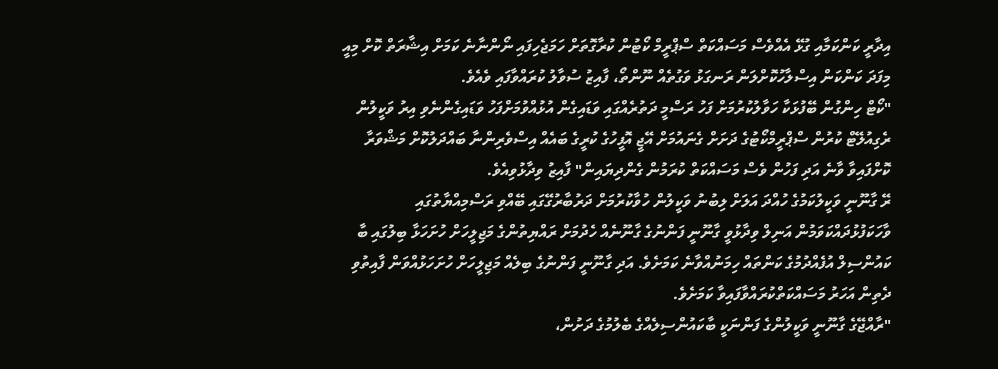އިދާރީ ކަންކަމާއި ގުޅޭ އެއްވެސް މަސައްކަތް ސްޕްރީމް ކޯޓުން ކުރާގޮތަށް ހަމަޖެހިފައި ނޯންނާނެ ކަމަށް އިޝާރަތް ކޮށް މިއީ މިފަދަ ކަންކަން އިސްލާހުކޮށްލަން ރަނގަޅު ވަގުތެއް ނޫންތޯ، ފާއިޒު ސުވާލު ކުރައްވާފައި ވެއެވެ.
"ކޯޓް ހިންގުން ބޭފުޅަކާ ހަވާލުކުރުމަށް ފަހު ރަސްމީ ދަތުރެއްގައި ވަޑައިގެން އުޅުއްވުމަށްފަހު ވަޑައިގެންނެވި އިރު ވަކީލުން ރެގިއުލޭޓް ކުރުން ސްޕްރީމްކޯޓުގެ ދަށަށް ގެނައުމަށް އޭޖީ އޮފީހުގެ ކުރީގެ ބައެއް އިސްވެރިންނާ ބައްދަލުކޮށް މަޝްވަރާ ކޮށްފައިވާ ވާނެ އަދި ފަހުން ވެސް މަސައްކަތް ކުރަމުން ގެންދިޔައިން" ފާއިޒު ވިދާޅުވިއެވެ.
ރޭ ގާނޫނީ ވަކީލުކަމުގެ ހުއްދަ އަލަށް ލިބުނު ވަކީލުން ހުވާކުރުމަށް ދަރުބާރުގޭގައި ބޭއްވި ރަސްމިއްޔާތުގައި ވާހަކަފުޅުދައްކަވަމުން އަނިލް ވިދާޅުވީ ގާނޫނީ ފަންނުގެ ގާނޫނެއް ހެދުމަށް ރައްޔިތުންގެ މަޖިލީހަށް ހުށަހަޅާ ބިލުގައި ބާ ކައުންސިލް އުފެއްދުމުގެ ކަންތައް ހިމަނުއްވާނެ ކަމަށެވެ. އަދި ގާނޫނީ ފަންނުގެ ބިލެއް މަޖިލީހަށް ހުށަހަޅުއްވަން ފާއިތުވި ދެތިން އަހަރު މަސައްކަތްކުރައްވާފައިވާ ކަމަށެވެ.
"ރާއްޖޭގެ ގާނޫނީ ވަކީލުންގެ ފަންނަކީ ބާކައުންސިލެއްގެ ބެލުމުގެ ދަށުން،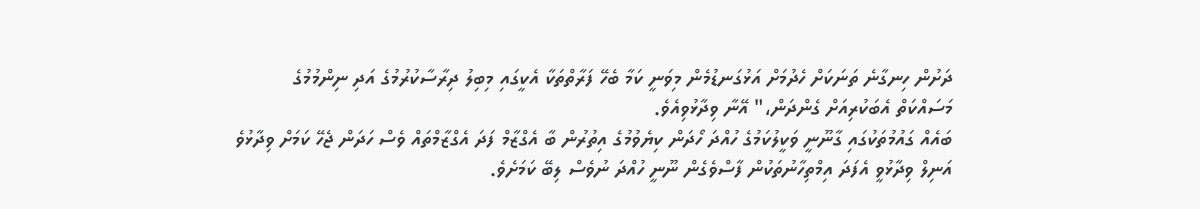ދަށުން ހިނގާނެ ތަނަކަށް ހެދުމަށް އަޅުގަނޑުމެން މިވަނީ ކަމާ ބެހޭ ފަރާތްތަކާ އެކީގައި މިބިލު ދިރާސާކުރުމުގެ އަދި ނިންމުމުގެ މަސައްކަތް އެބަކުރިއަށް ގެންދަން،" އޭނާ ވިދާޅުވިއެވެ.
ބައެއް ގައުމުތަކުގައި ގާނޫނީ ވަކީލުކަމުގެ ހުއްދަ ހޯދަން ކިޔެވުމުގެ އިތުރުން ބާ އެގްޒާމް ފަދަ އެގްޒާމްތައް ވެސް ހަދަން ޖެހޭ ކަމަށް ވިދާޅުވެ އަނިލް ވިދާޅުވީ އެފަދަ އިމްތިހާނުތަކުން ފާސްވެގެން ނޫނީ ހުއްދަ ނުވެސް ލިބޭ ކަމަށެވެ.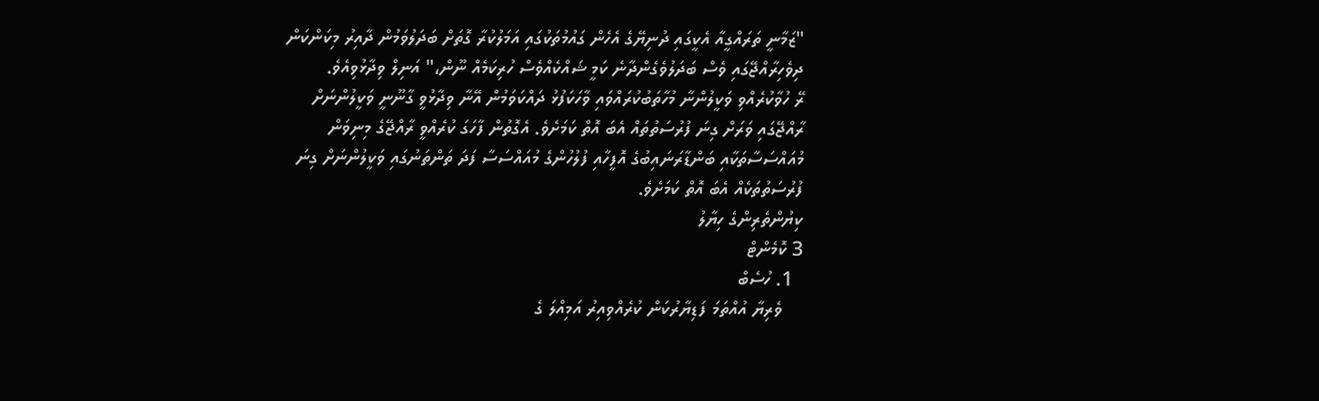"ޒަމާނީ ތަރައްގީއާ އެކީގައި ދުނިޔޭގެ އެހެން ގައުމުތަކުގައި އަމަލުކުރާ ގޮތަށް ބަދަލުވަމުން ދާއިރު މިކަންކަން ދިވެހިރާއްޖޭގައި ވެސް ބަދަލުވެގެންދާނެ ކަމީ ޝައްކެއްވެސް ހުރިކަމެއް ނޫން،" އަނިލް ވިދާޅުވިއެވެ.
ރޭ ހުވާކުރެއްވި ވަކީލުންނާ މުހާތަބުކުރައްވައި ވާހަކަފުޅު ދައްކަވަމުން އޭނާ ވިދާޅުވީ ގާނޫނީ ވަކީލުންނަށް ރާއްޖޭގައި ވަރަށް ގިނަ ފުރުސަތުތައް އެބަ އޮތް ކަމަށެވެ. އެގޮތުން ފާހަގަ ކުރެއްވީ ރާއްޖޭގެ މިނިވަން މުއައްސަސާތަކާއި ބަންޑާރަނައިބުގެ އޮފީހާއި ފުލުހުންގެ މުއައްސަސާ ފަދަ ތަންތަނުގައި ވަކީލުންނަށް ގިނަ ފުރުސަތުތަކެއް އެބަ އޮތް ކަމަށެވެ.
ކިޔުންތެރިންގެ ހިޔާލު
3 ކޮމެންޓް
  1. ހުސެބް
    ވެރިޔާ އުއްތަމަ ފަޑިޔާރުކަން ކުރެއްވިއިރު އަމިއްލަ ގެ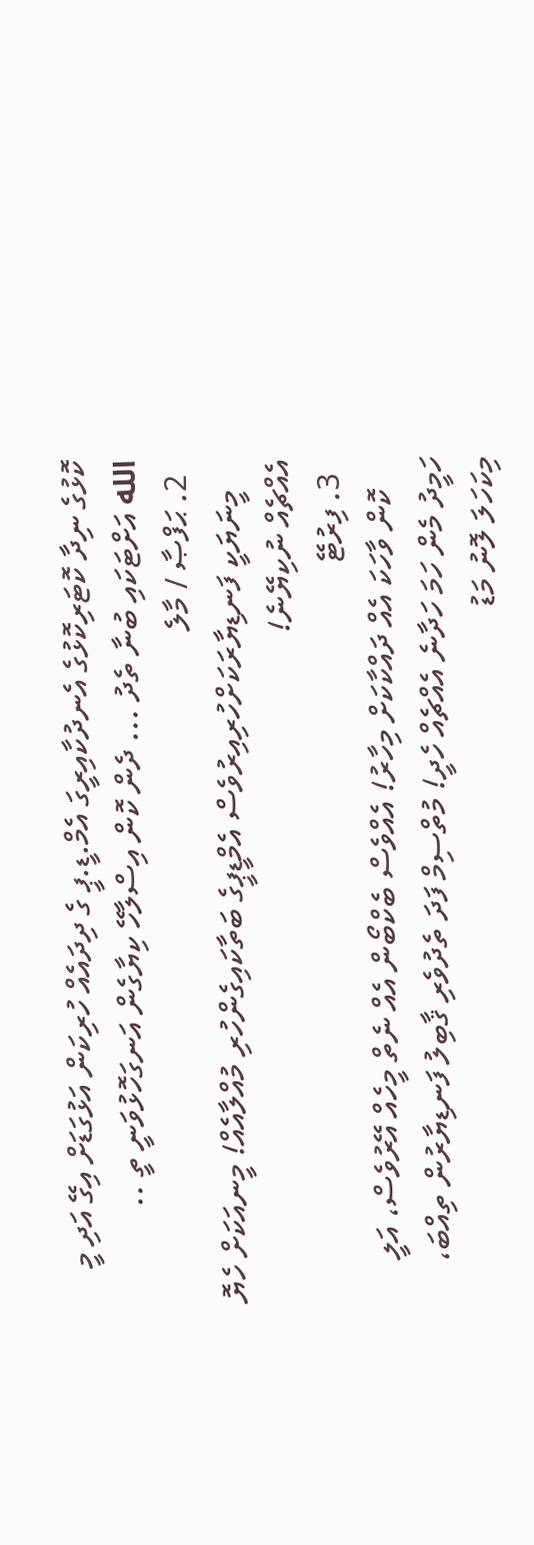ކޮޅުގެ ނިދާ ކޮޓަރިކޮޅުގެ އެނދުކާއިރީގަ އެމް.ޑީ.ޕީ ގެ ދިދައެއް ހުރިކަން އަޅުގަޑަށް އިގޭ އަދި މީ الله އަށްޓަކައި ބުނާ ތެދު ... ދެން ކޮން އިސްލާހޭ ކިޔާގެން އަނގަހޮޅުވަނީ ތީ ..
  2. ޙަފްޞާ / މާލެ
    މީނަޔަކީ ފަނޑިޔާރަކަށްހުރިއިރުވެސް އެމްޑީޕީގެ ބަތާކައިގެންހުރި މުއްލާއެއް! މީނއަކަށް ހެޔޮ އެއްޗެއް ނުކިޔޭނެ!
  3. ފިރުޓޭ
    ކޮން ވާހަކަ އެއް ދައްކާކަށް މިހާރު! އެއްވެސް ބެކްބޯން އެއް ނެތް މީހެއް އޭރުވެސް، އަލީ ހަމީދު މެން ހަމަ ހަދާނެ އެއްޗެއް ހެދީ! މުތްސިމް ފަދަ ތެދުވެރި ޤާބިލު ފަނޑިޔާރުން ތިއްބަ، މިކަހަލަ ލޮނު މަޑު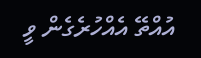އުއްތޭ އެއްހުރެގެން ވީ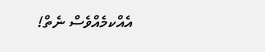އެއްކމެއްވެސް ނެތް!